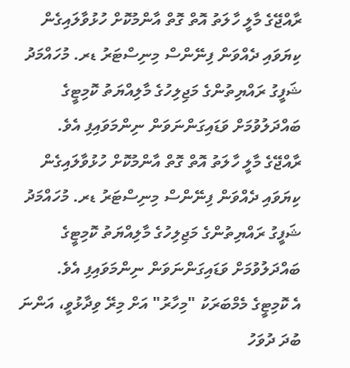ރާއްޖޭގެ މާލީ ހާލަތު އޮތް ގޮތް އާންމުކޮށް ހުޅުވާލައިގެން ކިޔަވައި ދެއްވަން ފިނޭންސް މިނިސްޓަރު ޑރ. މުހައްމަދު ޝަފީގު ރައްޔިތުންގެ މަޖިލިހުގެ މާލިއްޔަތު ކޮމިޓީގެ ބައްދަލުވުމަށް ވަޑައިގަންނަވަން ނިންމަވައިފި އެވެ.
ރާއްޖޭގެ މާލީ ހާލަތު އޮތް ގޮތް އާންމުކޮށް ހުޅުވާލައިގެން ކިޔަވައި ދެއްވަން ފިނޭންސް މިނިސްޓަރު ޑރ. މުހައްމަދު ޝަފީގު ރައްޔިތުންގެ މަޖިލިހުގެ މާލިއްޔަތު ކޮމިޓީގެ ބައްދަލުވުމަށް ވަޑައިގަންނަވަން ނިންމަވައިފި އެވެ.
އެ ކޮމިޓީގެ މެމްބަރަކު "މިހާރު" އަށް މިރޭ ވިދާޅުވީ، އަންނަ ބުދަ ދުވަހު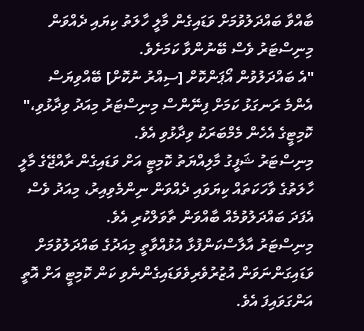ބާއްވާ ބައްދަލުވުމަށް ވަޑައިގެން މާލީ ހާލަތު ކިޔައި ދެއްވަން މިނިސްޓަރު ވެސް ބޭނުންވާ ކަމަށެވެ.
"އެ ބައްދަލުވުން އޯޕަންކޮށް [ސިއްރު ނުކޮށް] ބޭއްވިޔަސް އެންމެ ރަނގަޅު ކަމަށް ފިނޭންސް މިނިސްޓަރު މިއަދު ވިދާޅުވި،" ކޮމިޓީގެ އެހެން މެމްބަރަކު ވިދާޅުވި އެވެ.
މިނިސްޓަރު ޝަފީގު މާލިއްޔަތު ކޮމިޓީ އަށް ވަޑައިގެން ރާއްޖޭގެ މާލީ ހާލަތުގެ ވާހަކަތައް ކިޔަވައި ދެއްވަން ނިންމެވިއިރު، މިއަދު ވެސް އެފަދަ ބައްދަލުވުމެއް ބާއްވަން ތާވަލްކުރި އެވެ.
މިނިސްޓަރު އާލާސްކަންފުޅާ އުޅުއްވާތީ މިއަދުގެ ބައްދަލުވުމަށް ވަޑައިގަންނަވަން އުޒުރުވެރިވެވަޑައިގެންނެވި ކަން ކޮމިޓީ އަށް އޮތީ އަންގަވައިފަ އެވެ.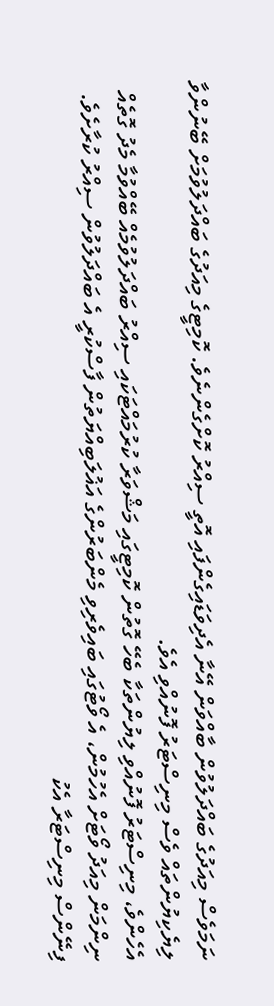ނަމަވެސް މިއަދުގެ ބައްދަލުވުން ބާއްވަން އޭނާ އެދިވަޑައިގެންފައި އޮތީ ސިއްރު ކޮށްގެންނެވެ. ކޮމިޓީގެ މިއަދުގެ ބައްދަލުވުމަށް ބޭނުންވާ ލިޔެކިޔުންތައް ވެސް މިނިސްޓަރު ފޮނުއްވި އެވެ.
އެހެންވެ، މިނިސްޓަރު ފޮނުއްވި ލިޔުންތަކާ ބެހޭ ގޮތުން ކޮމިޓީގައި މަޝްވަރާ ކުރުމައްޓަކައި ސިއްރު ބައްދަލުވުމެއް ބޭއްވުމާ މެދު ގޮތެއް ނިންމަން މިއަދު ވޯޓަށް އެހުމުން، އެ ވޯޓުގައި ބައިވެރިވި މެންބަރުންގެ އަޣުލަބިއްޔަތުން ފާސްކުރީ އެ ބައްދަލުވުން ސިއްރު ކުރާށެވެ.
ފިނޭންސް މިނިސްޓަރާ އެކު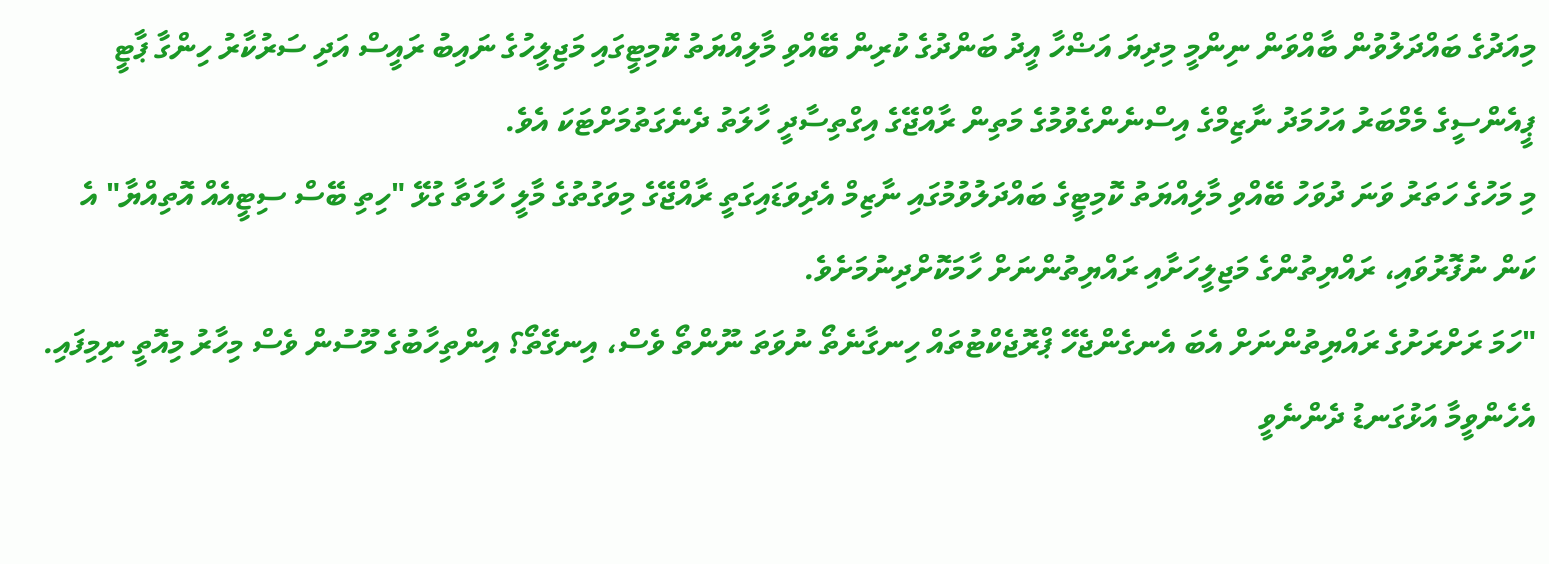މިއަދުގެ ބައްދަލުވުން ބާއްވަން ނިންމީ މިދިޔަ އަޟްހާ އީދު ބަންދުގެ ކުރިން ބޭއްވި މާލިއްޔަތު ކޮމިޓީގައި މަޖިލީހުގެ ނައިބު ރައީސް އަދި ސަރުކާރު ހިންގާ ޕާޓީ ޕީއެންސީގެ މެމްބަރު އަހުމަދު ނާޒިމްގެ އިސްނެންގެވުމުގެ މަތިން ރާއްޖޭގެ އިގްތިސާދީ ހާލަތު ދެނެގަތުމަށްޓަކަ އެވެ.
މި މަހުގެ ހަތަރު ވަނަ ދުވަހު ބޭއްވި މާލިއްޔަތު ކޮމިޓީގެ ބައްދަލުވުމުގައި ނާޒިމް އެދިވަޑައިގަތީ ރާއްޖޭގެ މިވަގުތުގެ މާލީ ހާލަތާ ގުޅޭ "ހިތި ބޭސް ސިޓީއެއް އޮތިއްޔާ" އެ ކަން ނުފޮރުވައި، ރައްޔިތުންގެ މަޖިލީހަށާއި ރައްޔިތުންނަށް ހާމަކޮށްދިނުމަށެވެ.
"ހަމަ ރަށްރަށުގެ ރައްޔިތުންނަށް އެބަ އެނގެންޖެހޭ ޕްރޮޖެކްޓުތައް ހިނގާނެތޯ ނުވަތަ ނޫންތޯ ވެސް، އިނގޭތޯ؟ އިންތިހާބުގެ މޫސުން ވެސް މިހާރު މިއޮތީ ނިމިފައި. އެހެންވީމާ އަޅުގަނޑު ދެންނެވީ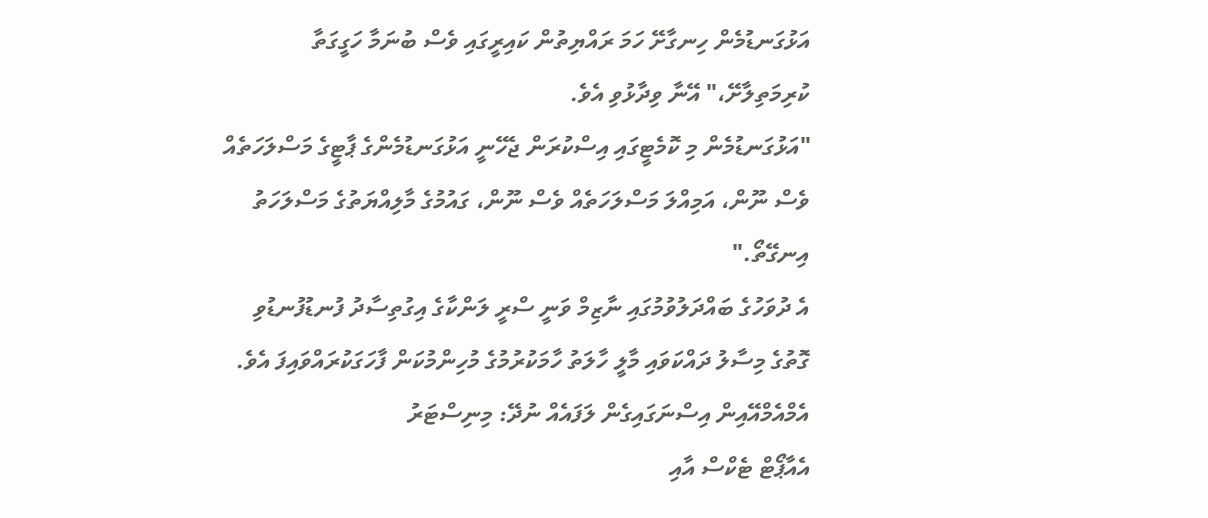އަޅުގަނޑުމެން ހިނގާށޭ ހަމަ ރައްޔިތުން ކައިރީގައި ވެސް ބުނަމާ ހަގީގަތާ ކުރިމަތިލާށޭ،" އޭނާ ވިދާޅުވި އެވެ.
"އަޅުގަނޑުމެން މި ކޮމެޓީގައި އިސްކުރަން ޖެހޭނީ އަޅުގަނޑުމެންގެ ޕާޓީގެ މަސްލަހަތެއް ވެސް ނޫން، އަމިއްލަ މަސްލަހަތެއް ވެސް ނޫން، ގައުމުގެ މާލިއްޔަތުގެ މަސްލަހަތު އިނގޭތޯ."
އެ ދުވަހުގެ ބައްދަލުވުމުގައި ނާޒިމް ވަނީ ސްރީ ލަންކާގެ އިގުތިސާދު ފުނޑުފުނޑުވި ގޮތުގެ މިސާލު ދައްކަވައި މާލީ ހާލަތު ހާމަކުރުމުގެ މުހިންމުކަން ފާހަގަކުރައްވައިފަ އެވެ.
އެމްއެމްއޭއިން އިސްނަގައިގެން ލަފައެއް ނުދޭ: މިނިސްޓަރު
އެއާޕޯޓް ޓެކްސް އާއި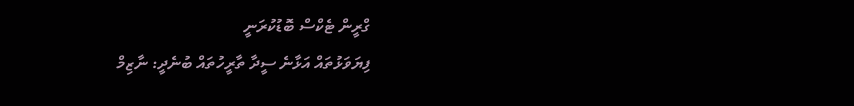ގްރީން ޓެކްސް ބޮޑުކުރަނީ
ފިޔަވަޅުތައް އަޅާނެ ސީދާ ތާރީހުތައް ބުނެދީ: ނާޒިމް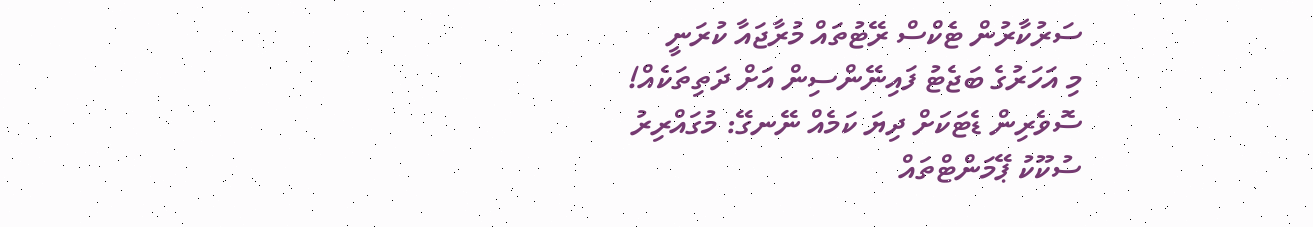ސަރުކާރުން ޓެކްސް ރޭޓުތައް މުރާޖައާ ކުރަނީ
މި އަހަރުގެ ބަޖެޓު ފައިނޭންސިން އަށް ދަތިތަކެއް!
ސޮވެރިން ޑެޓަކަށް ދިޔަ ކަމެއް ނޭނގޭ: މުގައްރިރު
ސުކޫކު ޕޭމަންޓްތައް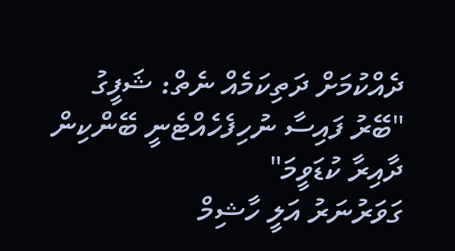ދެއްކުމަށް ދަތިކަމެއް ނެތް: ޝަފީގު
"ބޭރު ފައިސާ ނުހިފެހެއްޓެނީ ބޭންކިން ދާއިރާ ކުޑަވީމަ"
ގަވަރުނަރު އަލީ ހާޝިމް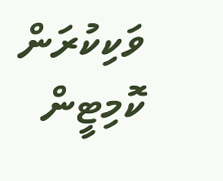ވަކިކުރަން ކޮމިޓީން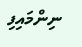ނިންމައިފި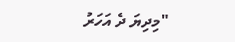"މިދިޔަ ދެ އަހަރު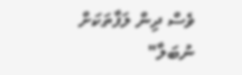ވެސް ދިން ލަފާތަކަށް ނުބަލާ"